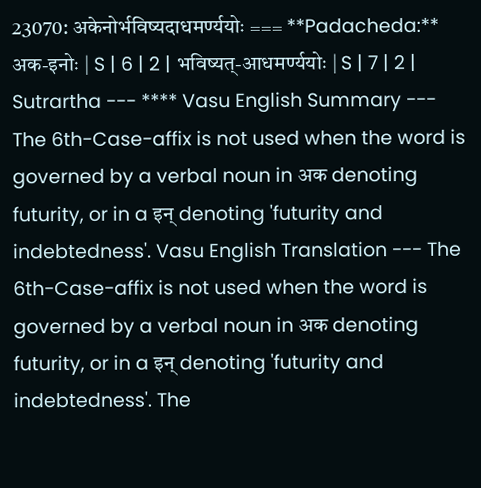23070: अकेनोर्भविष्यदाधमर्ण्ययोः === **Padacheda:** अक-इनोः | S | 6 | 2 | भविष्यत्-आधमर्ण्ययोः | S | 7 | 2 | Sutrartha --- **** Vasu English Summary --- The 6th-Case-affix is not used when the word is governed by a verbal noun in अक denoting futurity, or in a इन् denoting 'futurity and indebtedness'. Vasu English Translation --- The 6th-Case-affix is not used when the word is governed by a verbal noun in अक denoting futurity, or in a इन् denoting 'futurity and indebtedness'. The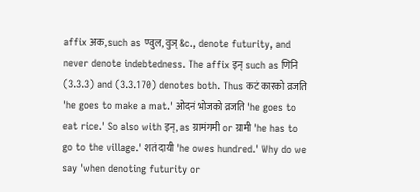affix अक, such as ण्वुल, वुञ् &c., denote futurity, and never denote indebtedness. The affix इन् such as णिनि (3.3.3) and (3.3.170) denotes both. Thus कटं कारको व्रजति 'he goes to make a mat.' ओदनं भोजको व्रजति 'he goes to eat rice.' So also with इन्, as ग्रामंगमी or ग्रामी 'he has to go to the village.' शतं दायी 'he owes hundred.' Why do we say 'when denoting futurity or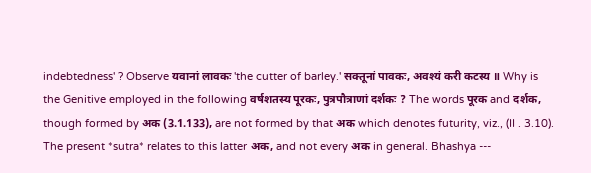indebtedness' ? Observe यवानां लावकः 'the cutter of barley.' सक्तूनां पावकः, अवश्यं करी कटस्य ॥ Why is the Genitive employed in the following वर्षशतस्य पूरकः, पुत्रपौत्राणां दर्शकः ? The words पूरक and दर्शक, though formed by अक (3.1.133), are not formed by that अक which denotes futurity, viz., (II . 3.10). The present *sutra* relates to this latter अक, and not every अक in general. Bhashya ---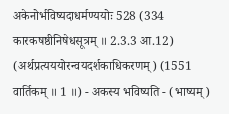अकेनोर्भविष्यदाधर्मण्ययोः 528 (334 कारकषष्ठीनिषेधसूत्रम् ॥ 2.3.3 आ.12) (अर्थप्रत्यययोरन्वयदर्शकाधिकरणम्) (1551 वार्तिकम् ॥ 1 ॥) - अकस्य भविष्यति - (भाष्यम्)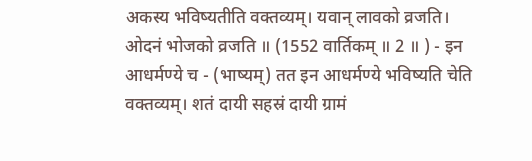अकस्य भविष्यतीति वक्तव्यम्। यवान् लावको व्रजति। ओदनं भोजको व्रजति ॥ (1552 वार्तिकम् ॥ 2 ॥ ) - इन आधर्मण्ये च - (भाष्यम्) तत इन आधर्मण्ये भविष्यति चेति वक्तव्यम्। शतं दायी सहस्रं दायी ग्रामं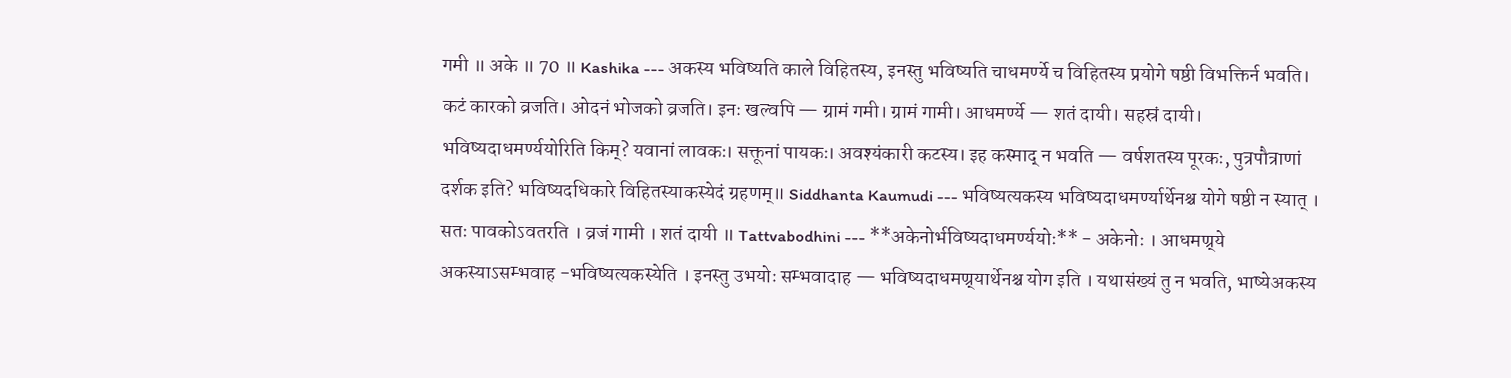गमी ॥ अके ॥ 70 ॥ Kashika --- अकस्य भविष्यति काले विहितस्य, इनस्तु भविष्यति चाधमर्ण्ये च विहितस्य प्रयोगे षष्ठी विभक्तिर्न भवति। कटं कारको व्रजति। ओदनं भोजको व्रजति। इनः खल्वपि — ग्रामं गमी। ग्रामं गामी। आधमर्ण्ये — शतं दायी। सहस्रं दायी। भविष्यदाधमर्ण्ययोरिति किम्? यवानां लावकः। सक्तूनां पायकः। अवश्यंकारी कटस्य। इह कस्माद् न भवति — वर्षशतस्य पूरकः, पुत्रपौत्राणां दर्शक इति? भविष्यदधिकारे विहितस्याकस्येदं ग्रहणम्॥ Siddhanta Kaumudi --- भविष्यत्यकस्य भविष्यदाधमर्ण्यार्थेनश्च योगे षष्ठी न स्यात् । सतः पावकोऽवतरति । व्रजं गामी । शतं दायी ॥ Tattvabodhini --- **अकेनोर्भविष्यदाधमर्ण्ययोः** - अकेनोः । आधमण्र्ये अकस्याऽसम्भवाह -भविष्यत्यकस्येति । इनस्तु उभयोः सम्भवादाह — भविष्यदाधमण्र्यार्थेनश्च योग इति । यथासंख्यं तु न भवति, भाष्येअकस्य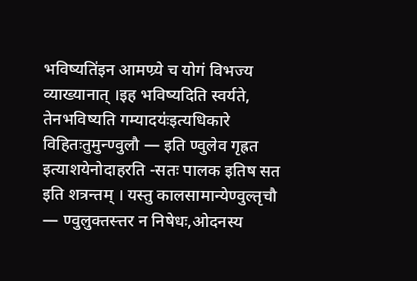भविष्यति॑इन आमण्र्ये च योगं विभज्य व्याख्यानात् ।इह भविष्यदिति स्वर्यते, तेनभविष्यति गम्यादयः॑इत्यधिकारे विहितःतुमुन्ण्वुलौ — इति ण्वुलेव गृह्रत इत्याशयेनोदाहरति -सतः पालक इतिष सत इति शत्रन्तम् । यस्तु कालसामान्येण्वुल्तृचौ — ण्वुलुक्तस्त्तर न निषेधः,ओदनस्य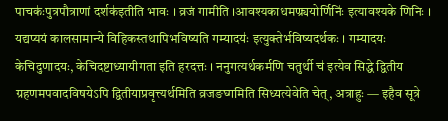पाचकः॑पुत्रपौत्राणां दर्शक॑इतीति भावः । व्रजं गामीति ।आवश्यकाधमण्र्ययोर्णिनिः॑ इत्यावश्यके णिनिः । यद्यप्ययं कालसामान्ये विहिकस्तथापिभविष्यति गम्यादयः॑ इत्युक्तेर्भविष्यदर्थकः । गम्यादयः केचिदुणादयः, केचिदष्टाध्यायीगता इति हरदत्तः । ननुगत्यर्थकर्मणि चतुर्थी च॑ इत्येव सिद्धे द्वितीय ग्रहणमपवादविषयेऽपि द्वितीयाप्रवृत्त्यर्थमिति व्रजङघ्गमिति सिध्यत्येवेति चेत्, अत्राहुः — इहैव सूत्रे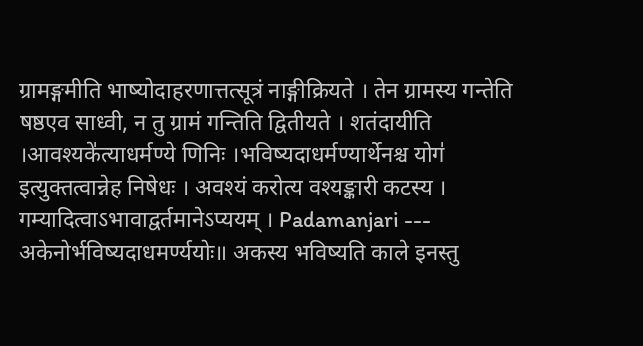ग्रामङ्गमीति भाष्योदाहरणात्तत्सूत्रं नाङ्गीक्रियते । तेन ग्रामस्य गन्तेति षष्ठएव साध्वी, न तु ग्रामं गन्तिति द्वितीयते । शतंदायीति ।आवश्यके॑त्याधर्मण्ये णिनिः ।भविष्यदाधर्मण्यार्थेनश्च योग॑ इत्युक्तत्वान्नेह निषेधः । अवश्यं करोत्य वश्यङ्कारी कटस्य । गम्यादित्वाऽभावाद्वर्तमानेऽप्ययम् । Padamanjari --- अकेनोर्भविष्यदाधमर्ण्ययोः॥ अकस्य भविष्यति काले इनस्तु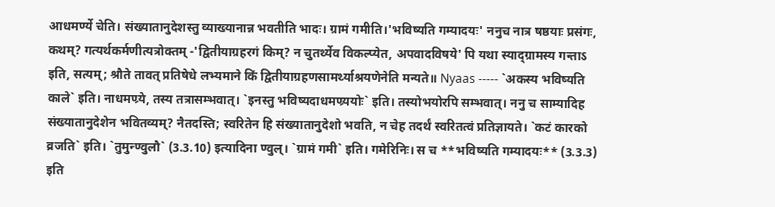आधमर्ण्ये चेति। संख्यातानुदेशस्तु व्याख्यानान्न भवतीति भादः। ग्रामं गमीति।'भविष्यति गम्यादयः' ननुच नात्र षष्ठयाः प्रसंगः, कथम्? गत्यर्थकर्मणीत्यत्रोक्तम् -'द्वितीयाग्रहरगं किम्? न चुतर्थ्येव विकल्प्येत, अपवादविषये' पि यथा स्याद्ग्रामस्य गन्ताऽ इति, सत्यम्; श्रौते तावत् प्रतिषेधे लभ्यमाने किं द्वितीयाग्रहणसामर्थ्याश्रयणेनेति मन्यते॥ Nyaas ----- `अकस्य भविष्यति काले` इति। नाधमण्र्ये, तस्य तत्रासम्भवात्। `इनस्तु भविष्यदाधमण्र्ययोः` इति। तस्योभयोरपि सम्भवात्। ननु च साम्यादिह संख्यातानुदेशेन भवितव्यम्? नैतदस्ति; स्वरितेन हि संख्यातानुदेशो भवति, न चेह तदर्थं स्वरितत्वं प्रतिज्ञायते। `कटं कारको व्रजति` इति। `तुमुन्ण्वुलौ` (3.3.10) इत्यादिना ण्वुल्। `ग्रामं गमी` इति। गमेरिनिः। स च **भविष्यति गम्यादयः** (3.3.3) इति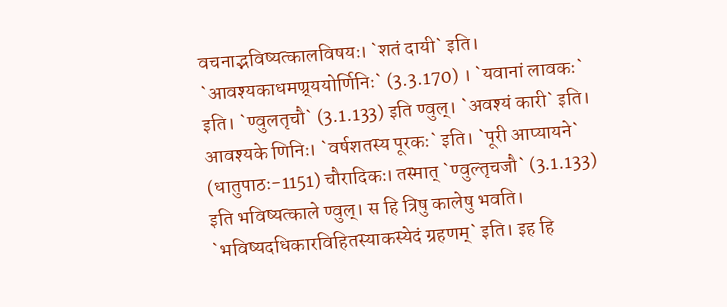वचनाद्भविष्यत्कालविषयः। `शतं दायी` इति। `आवश्यकाधमण्र्ययोर्णिनिः` (3.3.170) । `यवानां लावकः` इति। `ण्वुलतृचौ` (3.1.133) इति ण्वुल्। `अवश्यं कारी` इति। आवश्यके णिनिः। `वर्षशतस्य पूरकः` इति। `पूरी आप्यायने` (धातुपाठः-1151) चौरादिकः। तस्मात् `ण्वुल्तृचजौ` (3.1.133) इति भविष्यत्काले ण्वुल्। स हि त्रिषु कालेषु भवति। `भविष्यदधिकारविहितस्याकस्येदं ग्रहणम्` इति। इह हि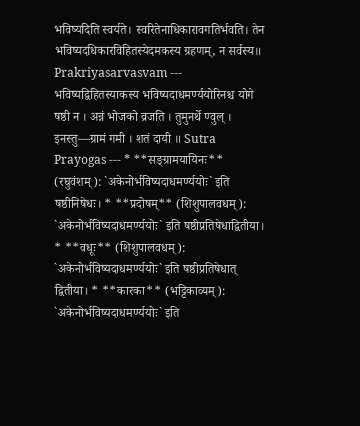भविष्यदिति स्वर्यते। स्वरितेनाधिकारावगतिर्भवति। तेन भविष्यदधिकारविहितस्येदमकस्य ग्रहणम्, न सर्वस्य॥ Prakriyasarvasvam --- भविष्यद्विहितस्याकस्य भविष्यदाधमर्ण्ययोरिनश्च योगे षष्ठी न । अन्नं भोजको व्रजति । तुमुनर्थे ण्वुल् । इनस्तु—ग्रामं गमी । शतं दायी ॥ Sutra Prayogas --- * **सङ्ग्रामयायिनः** (रघुवंशम्): `अकेनोर्भविष्यदाधमर्ण्ययोः` इति षष्ठीनिषेधः। * **प्रदोषम्** (शिशुपालवधम्): `अकेनोर्भविष्यदाधमर्ण्ययोः` इति षष्ठीप्रतिषेधाद्वितीया। * **वधूः** (शिशुपालवधम्): `अकेनोर्भविष्यदाधमर्ण्ययोः` इति षष्ठीप्रतिषेधात् द्वितीया। * **कारका** (भट्टिकाव्यम्): `अकेनोर्भविष्यदाधमर्ण्ययोः` इति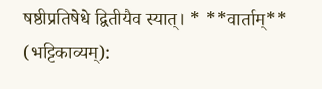षष्ठीप्रतिषेधे द्वितीयैव स्यात्। * **वार्ताम्** (भट्टिकाव्यम्):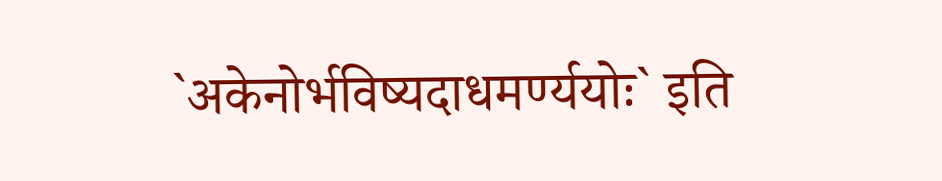`अकेनोर्भविष्यदाधमर्ण्ययोः` इति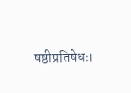षष्ठीप्रतिषेधः।